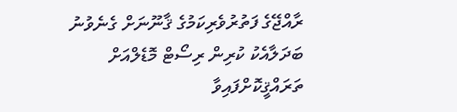ރާއްޖޭގެ ފަތުރުވެރިކަމުގެ ޤާނޫނަށް ގެނެވުނު ބަދަލާއެކު ކުރިން ރިސޯޓް މޮޑެލްއަށް ތަރައްޤީކޮށްފައިވާ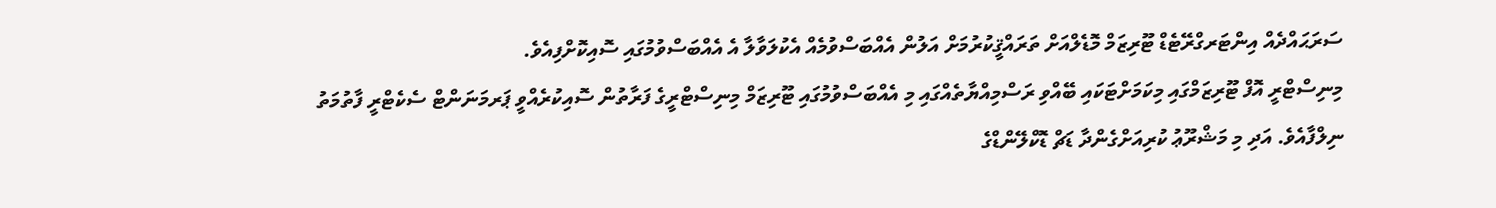ސަރަޙައްދެއް އިންޓަރގްރޭޓެޑް ޓޫރިޒަމް މޮޑެލްއަށް ތަރައްޤީކުރުމަށް އަލުން އެއްބަސްވުމެއް އެކުލަވާލާ އެ އެއްބަސްވުމުގައި ސޮއިކޮށްފިއެވެ.
މިނިސްޓްރީ އޮފް ޓޫރިޒަމްގައި މިކަމަށްޓަކައި ބޭއްވި ރަސްމިއްޔާތެއްގައި މި އެއްބަސްވުމުގައި ޓޫރިޒަމް މިނިސްޓްރީގެ ފަރާތުން ސޮއިކުރެއްވީ ޕަރމަނަންޓް ސެކެޓްރީ ފާތުމަތު ނިލްފާއެވެ. އަދި މި މަޝްރޫޢު ކުރިއަށްގެންދާ ޑަޗް ޑޮކްލޭންޑްގެ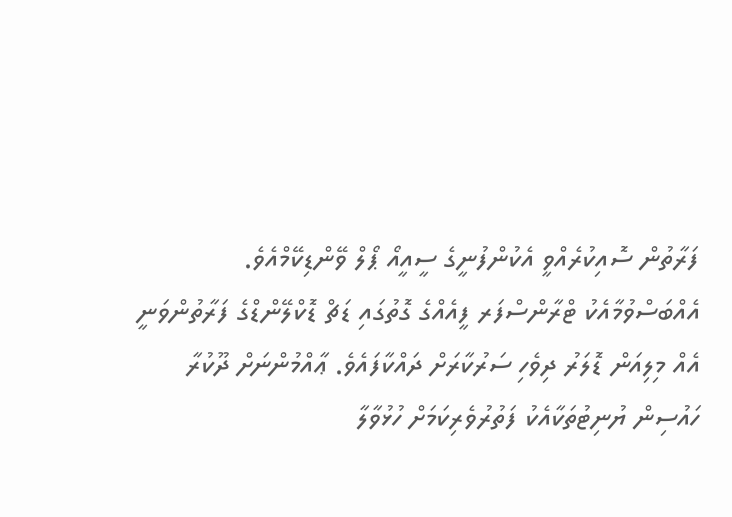ފަރާތުން ސޮއިކުރެއްވީ އެކުންފުނީގެ ސީއީއޯ ޕޯލް ވޭންޑިކޭމްއެވެ.
އެއްބަސްވުމާއެކު ޓްރާންސްފަރ ފީއެއްގެ ގޮތުގައި ޑަޗް ޑޮކްލޭންޑްގެ ފަރާތުންވަނީ އެއް މިލިއަން ޑޮލަރު ދިވެހި ސަރުކާރަށް ދައްކާފައެވެ. ޢާއްމުންނަށް ދޫކުރާ ހައުސިން ޔުނިޓުތަކާއެކު ފަތުރުވެރިކަމަށް ހުޅުވާލާ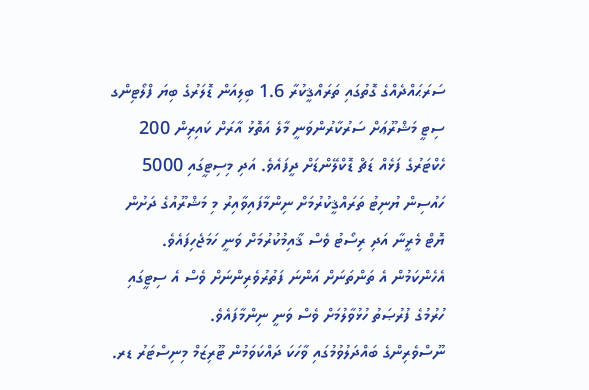ސަރަޙައްދެއްގެ ގޮތުގައި ތަރައްޤީކުރާ 1.6 ބިލިއަން ޑޮލަރުގެ ބިޔަ ފްލޯޓިންގ ސިޓީ މަޝްރޫޢަށް ސަރުކާރުންވަނީ މާލެ އަތޮޅު އާރަށް ކައިރިން 200 ހެކްޓަރުގެ ފަޅެއް ޑަޗް ޑޮކްލޭންޑަށް ދީފައެވެ. އަދި މިސިޓީގައި 5000 ހައުސިން ޔުނިޓު ތަރައްޤީކުރުމަށް ނިންމާފައިވާއިރު މި މަޝްރޫއުގެ ދަށުން ޔޮޓް މެރީނާ އަދި ރިސޯޓު ވެސް ޤާއިމުކުރުމަށް ވަނީ ހަމަޖެހިފައެވެ. އެހެންކަމުން އެ ތަންތަނަށް އަންނަ ފަތުރުވެރިންނަށް ވެސް އެ ސިޓީގައި ހުރުމުގެ ފުރުޞަތު ހުޅުވާލުމަށް ވެސް ވަނީ ނިންމާފައެވެ.
ނޫސްވެރިންގެ ބައްދަލުވުމުގައި ވާހަކަ ދައްކަވަމުން ޓޫރިޒަމް މިނިސްޓަރު ޑރ.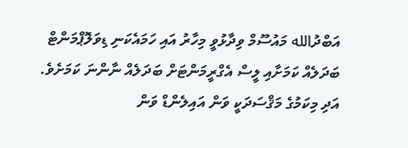އަބްދުالله މައުސޫމް ވިދާޅުވީ މިހާރު އައި ހަމައެކަނި ޑިވަލޮޕްމަންޓް ބަދަލެއް ކަމަށާއި ލީސް އެގްރީމަންޓަށް ބަދަލެއް ނާންނަ ކަމަށެވެ. އަދި މިކަމުގެ މަޤްސަދަކީ ވަން އައިލެންޑް ވަން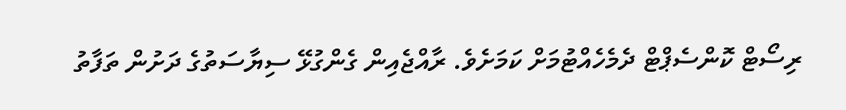ރިސޯޓް ކޮންސެޕްޓް ދެމެހެއްޓުމަށް ކަމަށެވެ. ރާއްޖެއިން ގެންގުޅޭ ސިޔާސަތުގެ ދަށުން ތަފާތު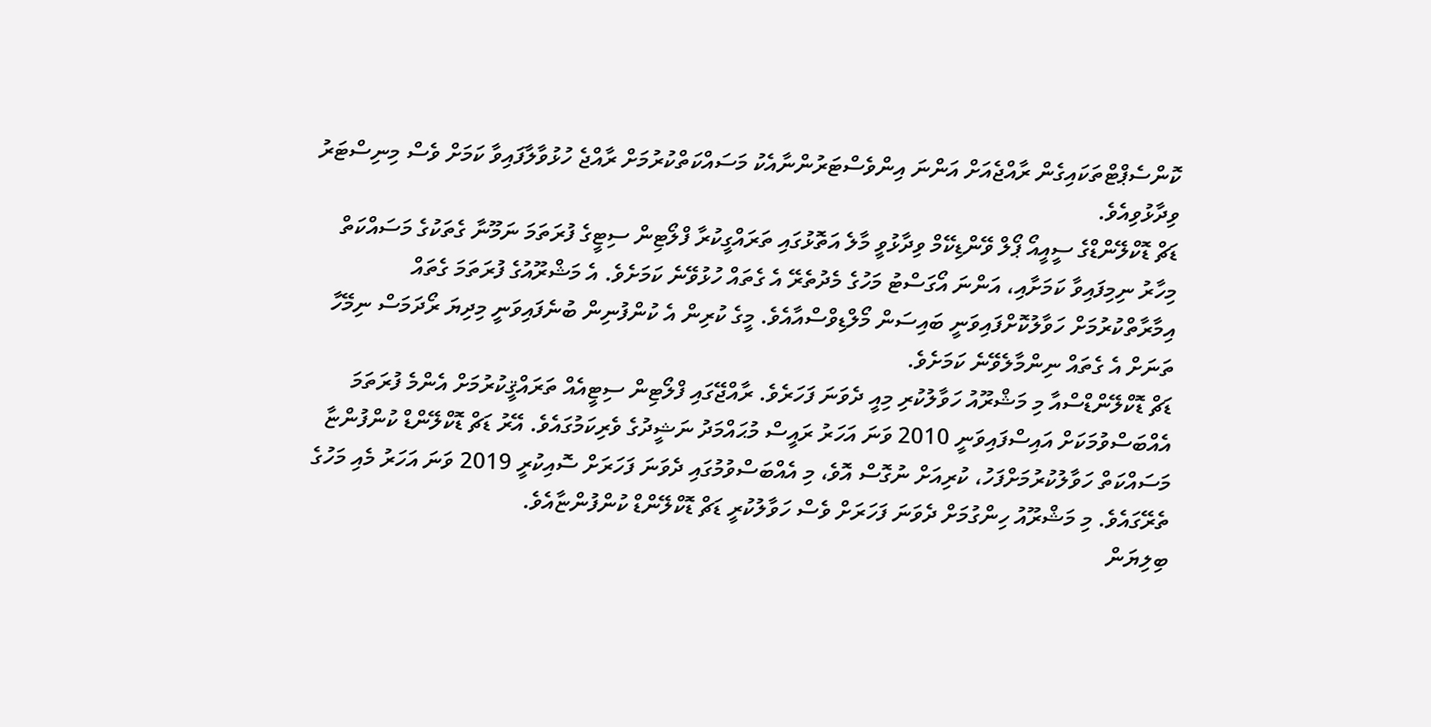ކޮންސެޕްޓްތަކައިގެން ރާއްޖެއަށް އަންނަ އިންވެސްޓަރުންނާއެކު މަސައްކަތްކުރުމަށް ރާއްޖެ ހުޅުވާލާފައިވާ ކަމަށް ވެސް މިނިސްޓަރު ވިދާޅުވިއެވެ.
ޑަޗް ޑޮކްލޭންޑްގެ ސީއީއޯ ޕޯލް ވޭންޑިކޭމް ވިދާޅުވީ މާލެ އަތޮޅުގައި ތަރައްގީކުރާ ފްލޯޓިން ސިޓީގެ ފުރަތަމަ ނަމޫނާ ގެތަކުގެ މަސައްކަތް މިހާރު ނިމިފައިވާ ކަމަށާއި، އަންނަ އޯގަސްޓު މަހުގެ މެދުތެރޭ އެ ގެތައް ހުޅުވޭނެ ކަމަށެވެ. އެ މަޝްރޫއުގެ ފުރަތަމަ ގެތައް އިމާރާތްކުރުމަށް ހަވާލުކޮށްފައިވަނީ ބައިސަން މޯލްޑިވްސްއާއެވެ. މީގެ ކުރިން އެ ކުންފުނިން ބުނެފައިވަނީ މިދިޔަ ރޯދަމަސް ނިމޭހާ ތަނަށް އެ ގެތައް ނިންމާލެވޭނެ ކަމަށެވެ.
ޑަޗް ޑޮކްލޭންޑްސްއާ މި މަޝްރޫއު ހަވާލުކުރި މިއީ ދެވަނަ ފަހަރެވެ. ރާއްޖޭގައި ފްލޯޓިން ސިޓީއެއް ތަރައްޤީކުރުމަށް އެންމެ ފުރަތަމަ އެއްބަސްވުމަކަށް އައިސްފައިވަނީ 2010 ވަނަ އަހަރު ރައީސް މުޙައްމަދު ނަޝީދުގެ ވެރިކަމުގައެވެ. އޭރު ޑަޗް ޑޮކްލޭންޑް ކުންފުންޏާ މަސައްކަތް ހަވާލުކުރުމަށްފަހު، ކުރިއަށް ނުގޮސް އޮވެ، މި އެއްބަސްވުމުގައި ދެވަނަ ފަހަރަށް ސޮއިކުރީ 2019 ވަނަ އަހަރު މެއި މަހުގެ ތެރޭގައެވެ. މި މަޝްރޫއު ހިންގުމަށް ދެވަނަ ފަހަރަށް ވެސް ހަވާލުކުރީ ޑަޗް ޑޮކްލޭންޑް ކުންފުންޏާއެވެ.
ބިލިޔަން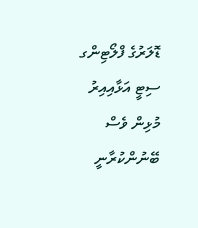ޑޮލަރުގެ ފްލޯޓިންގ ސިޓީ އަޅާއިއިރު މުޅިން ވެސް ބޭނުންކުރާނީ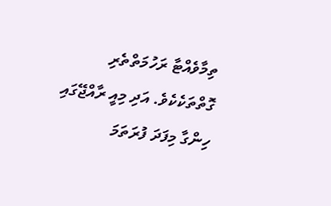ތިމާވެއްޓާ ރަހުމަތްތެރި ގޮތްތަކެކެވެ. އަދި މިއީ ރާއްޖޭގައި ހިންގާ މިފަދަ ފުރަތަމަ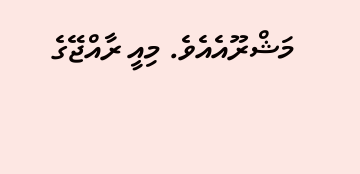މަޝްރޫއެއެވެ. މިއީ ރާއްޖޭގެ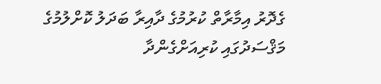ގެދޮރު އިމާރާތް ކުރުމުގެ ދާއިރާ ބަދަލު ކޮށްލުމުގެ މަޤްސަދުގައި ކުރިއަށްގެންދާ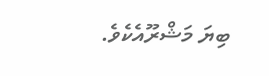ބިޔަ މަޝްރޫއެކެވެ.